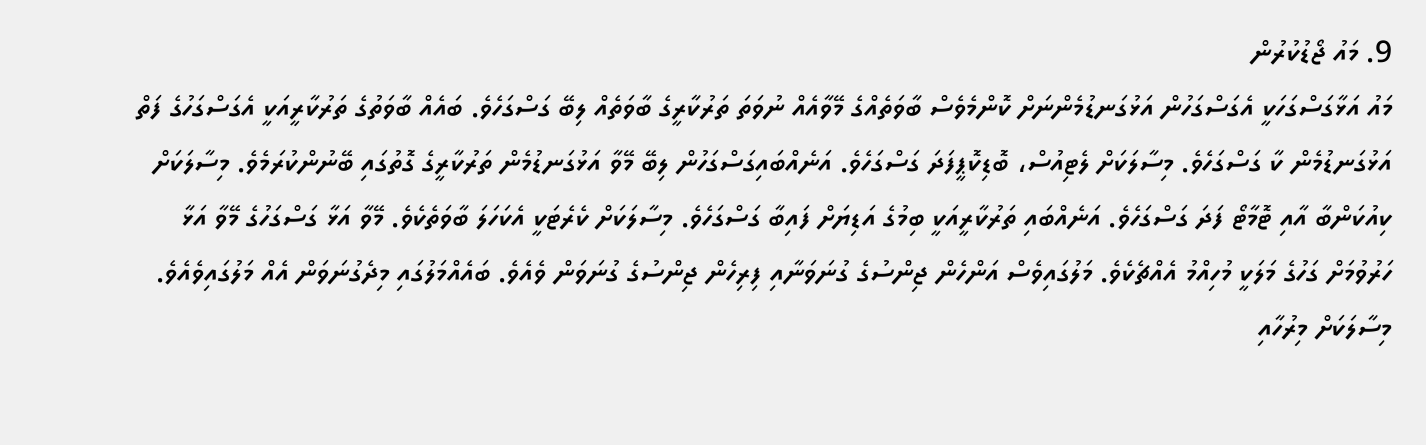9. މައު ޖޯޑުކުރުން
މައު އަޅާގަސްގަހަކީ އެގަސްގަހުން އަޅުގަނޑުމެންނަށް ކޮންމެވެސް ބާވަތެއްގެ މޭވާއެއް ނުވަތަ ތަރުކާރީގެ ބާވަތެއް ލިބޭ ގަސްގަހެވެ. ބައެއް ބާވަތުގެ ތަރުކާރީއަކީ އެގަސްގަހުގެ ފަތް އަޅުގަނޑުމެން ކާ ގަސްގަހެވެ. މިސާލަކަށް ލެޓިއުސް، ބޮޑިކޮޕީފަދަ ގަސްގަހެވެ. އަނެއްބައިގަސްގަހުން ލިބޭ މޭވާ އަޅުގަނޑުމެން ތަރުކާރީގެ ގޮތުގައި ބޭނުންކުރަމެވެ. މިސާލަކަށް ކިއުކަންބާ އާއި ޓޮމާޓޯ ފަދަ ގަސްގަހެވެ. އަނެއްބައި ތަރުކާރީއަކީ ބިމުގެ އަޑިޔަށް ފައިބާ ގަސްގަހެވެ. މިސާލަކަށް ކެރެޓަކީ އެކަހަލަ ބާވަތެކެވެ. މޭވާ އަޅާ ގަސްގަހުގެ މޭވާ އަޅާ ހަރުވުމަށް ގަހުގެ މަލަކީ މުހިއްމު އެއްޗެކެވެ. މަލުގައިވެސް އަންހެން ޖިންސުގެ ގުނަވަނާއި ފިރިހެން ޖިންސުގެ ގުނަވަން ވެއެވެ. ބައެއްމަލުގައި މިދެގުނަވަން އެއް މަލުގައިވެއެވެ. މިސާލަކަށް މިރުހާއި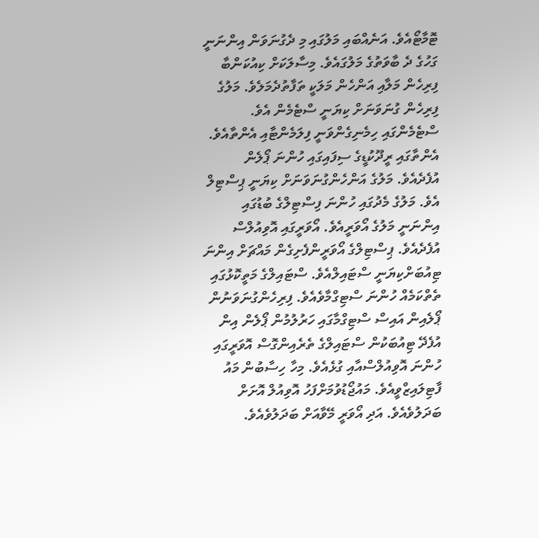ޓޮމާޓޯއެވެ. އަނެއްބައި މަލުގައި މި ދެގުނަވަން އިންނަނީ ގަހުގެ ދެ ބާވަތުގެ މަލުގައެވެ. މިސާލަކަށް ކިއުކަންބާ  ފިރިހެން މަލާއި އަންހެން މަލަކީ ތަފާތުދެމަލެވެ. މަލުގެ ފިރިހެން ގުނަވަނަށް ކިޔަނީ ސްޓެމެން އެވެ. ސްޓެމެންގައި ހިމެނިގެންވަނީ ފިލަމެންޓާއި އެންތާއެވެ. އެންތާގައި ރީދޫކުޑީގެ ސިފައިގައި ހުންނަ ޕޯލެން އުފެދެއެވެ. މަލުގެ އަންހެންގުނަވަނަށް ކިޔަނީ ޕިސްޓިލް އެވެ. މަލުގެ މެދުގައި ހުންނަ ފިސްޓިލްގެ ބުޑުގައި އިންނަނީ މަލުގެ އޯވަރީއެވެ. އޯވަރީގައި އޮވިއުލްސް އުފެދެއެވެ. ޕިސްޓިލްގެ އޯވަރީންފެށިގެން މައްޗަށް އިންނަ ޓިއުބަށްކިޔަނީ ސްޓައިލްއެވެ. ސްޓައިލްގެ މަތީކޮޅުގައި ތެތްކަމެއް ހުންނަ ސްޓިގްމާވެއެވެ. ފިރިހެންގުނަވަނުން ޕޯލެއިން އައިސް ސްޓިގްމާގައި ހަރުލުމުން ޕޯލެން އިން އުފެދޭ ޓިއުބަކުން ސްޓައިލްގެ ތެރެއިންގޮސް އޮވަރީގައި ހުންނަ އޮވިއުލްސްއާއި ގުޅެއެވެ. މިހާ ހިސާބުން މައު ފާޓިލައިޒްވީއެވެ. މައުޖޯޑުވުމަށްފަހު އޮވިއުލް އޮށަށް ބަދަލުވެއެވެ. އަދި އޯވަރީ މޭވާއަށް ބަދަލުވެއެވެ.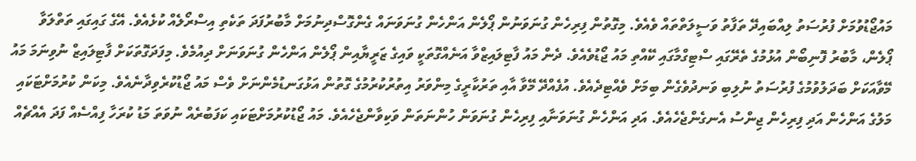މައުޖޯޑުވުމަށް ފުރުސަތު ލިއްބައިދޭ ތަފާތު ވަސީލަތްތައް ވެއެވެ. މިގޮތުން ފިރިހެން ގުނަވަނުން ޕޯލެން އަންހެން ގުނަވަނައް ގެންގޮސްދިނުމަށް މާބުރުފަދަ ތަކެތި އިސްރޯލެއް ކުޅެއެވެ. އޭގެ ގައިގައި ތަތްލަވާ ޕޯލެން، މާބުރު ފޮނިބޯން އުޅުމުގެ ތެރޭގައި ސްޓިގްމާގައި ކޭއްތި މައު ޖޯޑުވެއެވެ. ދެން މައު ފާޓިލައިޒްވާ އަނެއްގޮތަކީ ވައިގެ ޒަރީޔާއިން ޕޯލެން އަންހެން ގުނަވަނަށް ދިއުމެވެ. މިފަދަގޮތަކަށް ފާޓިލައިޒް ނުވިނަމަ މައު މޭވާއަކަށް ބަދަލުވުމުގެ ފުރުސަތު ނުލިބި ވަނދުވެގެން ބިމަށް ވެއްޓިދެއެވެ. އުފެއްދޭ މޭވާ އާއި ތަރުކާރީގެ މިންވަރު އިތުރުކުރުމުގެ ގޮތުން އަޅުގަނޑުމެންނަށް ވެސް މައު ޖޯޑުކުރެވިދާނެއެވެ. މިކަން ކުރުމަށްޓަކައި މަލުގެ އަންހެން އަދި ފިރިހެން ޖިންސު އެނގެންޖެހެއެވެ. އަދި އަންހެން ގުނަވަނާއި ފިރިހެން ގުނަވަން ހުންނަތަން ވަކިވާންޖެހެއެވެ. މައު ޖޯޑުކުރުމަށްޓަކައި ކަފަބުރެއް ނުވަތަ މަޑު ކުރަހާ ފިއްސެއް ފަދަ އެއްޗެއް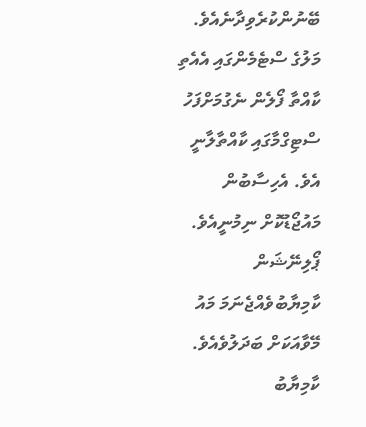ބޭނުންކުރެވިދާނެއެވެ. މަލުގެ ސްޓެމެންގައި އެއެތި ކާއްތާ ފޯލެން ނެގުމަށްފަހު ސްޓިގްމާގައި ކާއްތާލާނީ އެވެ. އެހިސާބުން މައުޖޯޑުކޮށް ނިމުނީއެވެ. ޕޯލިނޭޝަން ކާމިޔާބުވެއްޖެނަމަ މައު މޭވާއަކަށް ބަދަލުވެއެވެ. ކާމިޔާބު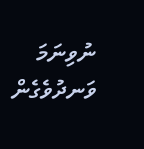ނުވިނަމަ ވަނދުވެގެން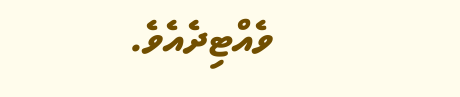ވެއްޓިދެއެވެ.